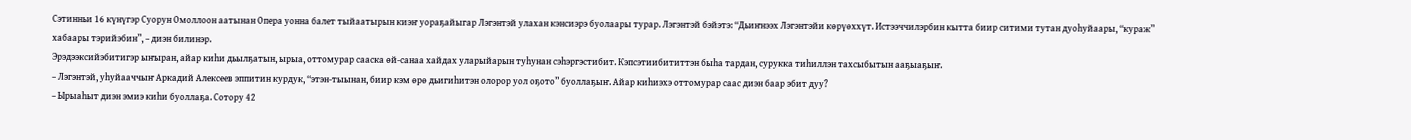Сэтинньи 16 күнүгэр Суорун Омоллоон аатынан Опера уонна балет тыйаатырын киэҥ уораҕайыгар Лэгэнтэй улахан кэнсиэрэ буолаары турар. Лэгэнтэй бэйэтэ: “Дьиҥнээх Лэгэнтэйи көрүөххүт. Истээччилэрбин кытта биир ситими тутан дуоһуйаары, “кураж” хабаары тэрийэбин”, – диэн билинэр.
Эрэдээксийэбитигэр ыҥыран, айар киһи дьылҕатын, ырыа, оттомурар сааска өй-санаа хайдах уларыйарын туһунан сэһэргэстибит. Кэпсэтиибититтэн быһа тардан, сурукка тиһиллэн тахсыбытын ааҕыаҕыҥ.
– Лэгэнтэй, уһуйааччыҥ Аркадий Алексеев эппитин курдук, “этэн-тыынан, биир кэм өрө дьигиһитэн олорор уол оҕото” буоллаҕыҥ. Айар киһиэхэ оттомурар саас диэн баар эбит дуу?
– Ырыаһыт диэн эмиэ киһи буоллаҕа. Сотору 42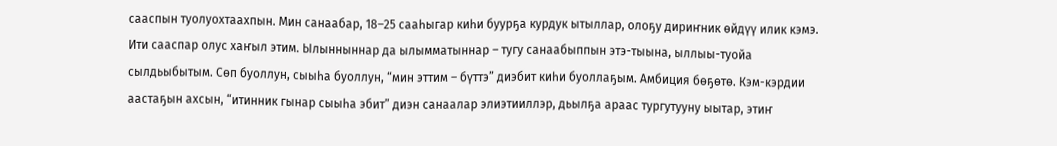сааспын туолуохтаахпын. Мин санаабар, 18–25 сааһыгар киһи буурҕа курдук ытыллар, олоҕу дириҥник өйдүү илик кэмэ. Ити сааспар олус хаҥыл этим. Ылынныннар да ылымматыннар – тугу санаабыппын этэ-тыына, ыллыы-туойа сылдьыбытым. Сөп буоллун, сыыһа буоллун, “мин эттим – бүттэ” диэбит киһи буоллаҕым. Амбиция бөҕөтө. Кэм-кэрдии аастаҕын ахсын, “итинник гынар сыыһа эбит” диэн санаалар элиэтииллэр, дьылҕа араас тургутууну ыытар, этиҥ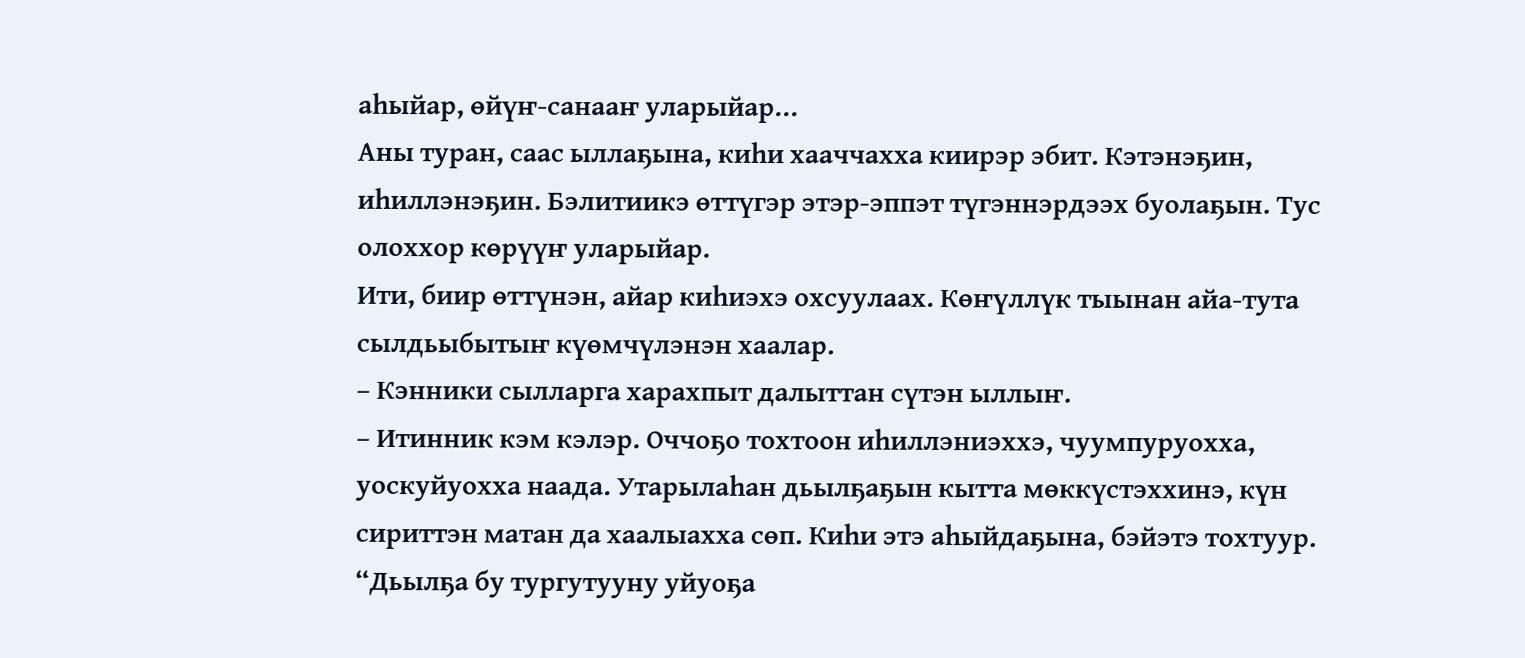аһыйар, өйүҥ-санааҥ уларыйар...
Аны туран, саас ыллаҕына, киһи хааччахха киирэр эбит. Кэтэнэҕин, иһиллэнэҕин. Бэлитиикэ өттүгэр этэр-эппэт түгэннэрдээх буолаҕын. Тус олоххор көрүүҥ уларыйар.
Ити, биир өттүнэн, айар киһиэхэ охсуулаах. Көҥүллүк тыынан айа-тута сылдьыбытыҥ күөмчүлэнэн хаалар.
– Кэнники сылларга харахпыт далыттан сүтэн ыллыҥ.
– Итинник кэм кэлэр. Оччоҕо тохтоон иһиллэниэххэ, чуумпуруохха, уоскуйуохха наада. Утарылаһан дьылҕаҕын кытта мөккүстэххинэ, күн сириттэн матан да хаалыахха сөп. Киһи этэ аһыйдаҕына, бэйэтэ тохтуур.
“Дьылҕа бу тургутууну уйуоҕа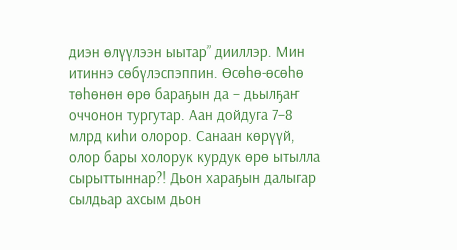диэн өлүүлээн ыытар” дииллэр. Мин итиннэ сөбүлэспэппин. Өсөһө-өсөһө төһөнөн өрө бараҕын да – дьылҕаҥ оччонон тургутар. Аан дойдуга 7–8 млрд киһи олорор. Санаан көрүүй, олор бары холорук курдук өрө ытылла сырыттыннар?! Дьон хараҕын далыгар сылдьар ахсым дьон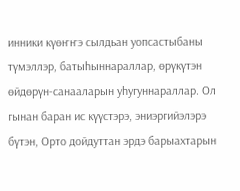инники күөҥҥэ сылдьан уопсастыбаны түмэллэр, батыһыннараллар, өрүкүтэн өйдөрүн-санааларын уһугуннараллар. Ол гынан баран ис күүстэрэ, эниэргийэлэрэ бүтэн, Орто дойдуттан эрдэ барыахтарын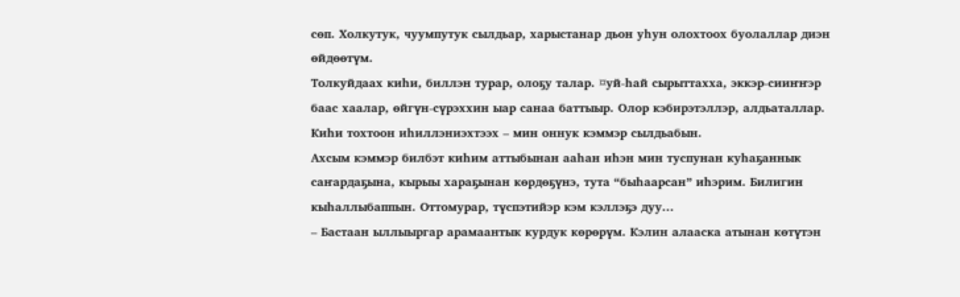сөп. Холкутук, чуумпутук сылдьар, харыстанар дьон уһун олохтоох буолаллар диэн өйдөөтүм.
Толкуйдаах киһи, биллэн турар, олоҕу талар. ¤уй-һай сырыттахха, эккэр-сииҥҥэр баас хаалар, өйгүн-сүрэххин ыар санаа баттыыр. Олор кэбирэтэллэр, алдьаталлар. Киһи тохтоон иһиллэниэхтээх – мин оннук кэммэр сылдьабын.
Ахсым кэммэр билбэт киһим аттыбынан ааһан иһэн мин туспунан куһаҕаннык саҥардаҕына, кырыы хараҕынан көрдөҕүнэ, тута “быһаарсан” иһэрим. Билигин кыһаллыбаппын. Оттомурар, түспэтийэр кэм кэллэҕэ дуу...
– Бастаан ыллыыргар арамаантык курдук көрөрүм. Кэлин алааска атынан көтүтэн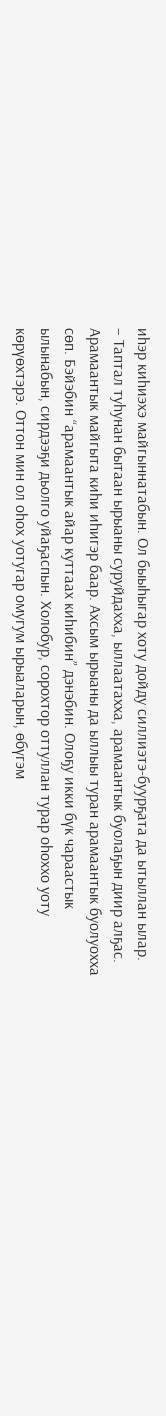иһэр киһиэхэ майгыннатабын. Ол быыһыгар хоту дойду силлиэтэ-буурҕата да ытыллан ылар.
– Таптал туһунан бытаан ырыаны суруйдахха, ыллаатахха, арамаантык буолаҕын диир алҕас. Арамаантык майгыта киһи иһигэр баар. Ахсым ырыаны да ыллыы туран арамаантык буолуохха сөп. Бэйэбин “арамаантык айар куттаах киһибин” дэнэбин. Олоҕу икки бүк чараастык ылынабын, сирдээҕи дьолго уйаҕаспын. Холобур, сорохтор оттуллан турар оһоххо уоту көрүөхтэрэ. Оттон мин ол оһох уотугар омугум ырыаларын, өбүгэм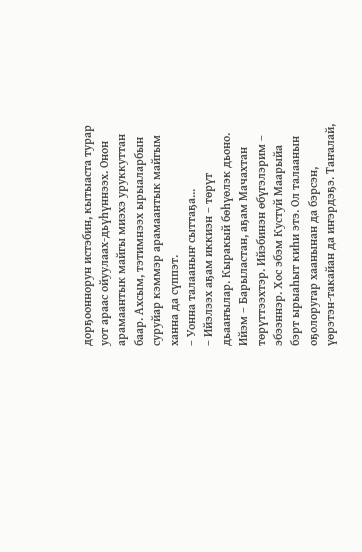дорҕооннорун истэбин, кытыаста турар уот араас ойуулаах-дьүһүннээх. Онон арамаантык майгы миэхэ уруккуттан баар. Ахсым, тэтимнээх ырыаларбын суруйар кэммэр арамаантык майгым ханна да сүппэт.
– Уонна талааныҥ сыттаҕа...
– Ийэлээх аҕам иккиэн – төрүт дьааҥылар. Кыракый бөһүөлэк дьоно. Ийэм – Барыластан, аҕам Мачахтан төрүттээхтэр. Ийэбинэн өбүгэлэрим – эбээннэр. Хос эбэм Кустуй Маарыйа бэрт ырыаһыт киһи этэ. Ол талаанын оҕолоругар хаанынан да бэрсэн, үөрэтэн-такайан да иҥэрдэҕэ. Таҥалай,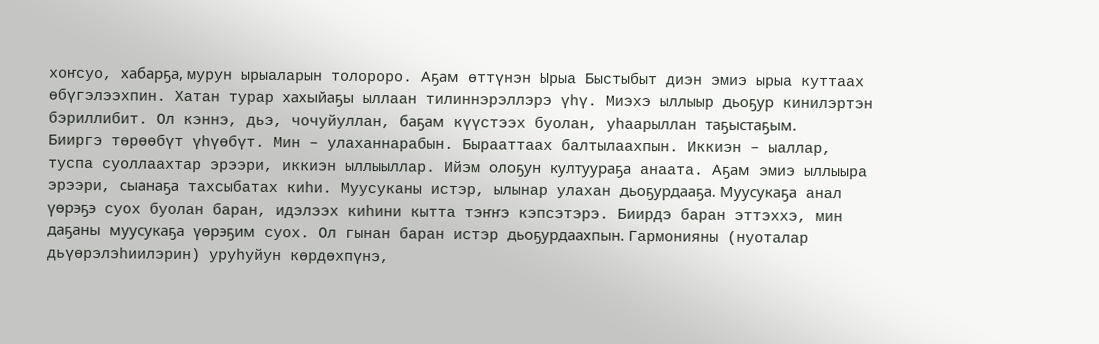хоҥсуо, хабарҕа, мурун ырыаларын толороро. Аҕам өттүнэн Ырыа Быстыбыт диэн эмиэ ырыа куттаах өбүгэлээхпин. Хатан турар хахыйаҕы ыллаан тилиннэрэллэрэ үһү. Миэхэ ыллыыр дьоҕур кинилэртэн бэриллибит. Ол кэннэ, дьэ, чочуйуллан, баҕам күүстээх буолан, уһаарыллан таҕыстаҕым.
Бииргэ төрөөбүт үһүөбүт. Мин – улаханнарабын. Бырааттаах балтылаахпын. Иккиэн – ыаллар, туспа суоллаахтар эрээри, иккиэн ыллыыллар. Ийэм олоҕун култуураҕа анаата. Аҕам эмиэ ыллыыра эрээри, сыанаҕа тахсыбатах киһи. Муусуканы истэр, ылынар улахан дьоҕурдааҕа. Муусукаҕа анал үөрэҕэ суох буолан баран, идэлээх киһини кытта тэҥҥэ кэпсэтэрэ. Биирдэ баран эттэххэ, мин даҕаны муусукаҕа үөрэҕим суох. Ол гынан баран истэр дьоҕурдаахпын. Гармонияны (нуоталар дьүөрэлэһиилэрин) уруһуйун көрдөхпүнэ,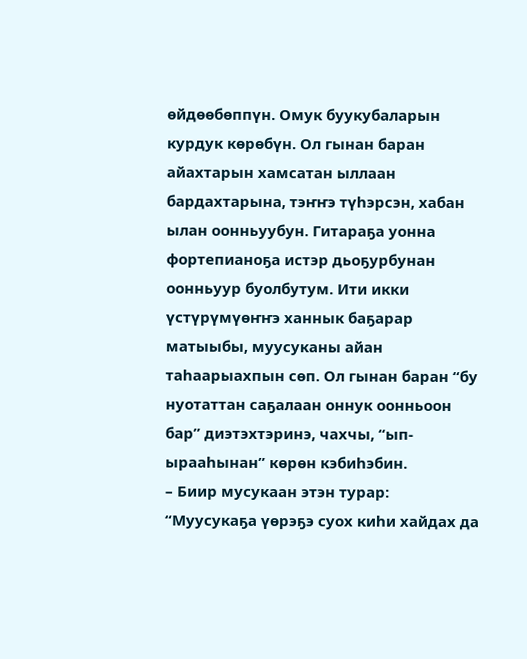өйдөөбөппүн. Омук буукубаларын курдук көрөбүн. Ол гынан баран айахтарын хамсатан ыллаан бардахтарына, тэҥҥэ түһэрсэн, хабан ылан оонньуубун. Гитараҕа уонна фортепианоҕа истэр дьоҕурбунан оонньуур буолбутум. Ити икки үстүрүмүөҥҥэ ханнык баҕарар матыыбы, муусуканы айан таһаарыахпын сөп. Ол гынан баран “бу нуотаттан саҕалаан оннук оонньоон бар” диэтэхтэринэ, чахчы, “ып-ырааһынан” көрөн кэбиһэбин.
– Биир мусукаан этэн турар: “Муусукаҕа үөрэҕэ суох киһи хайдах да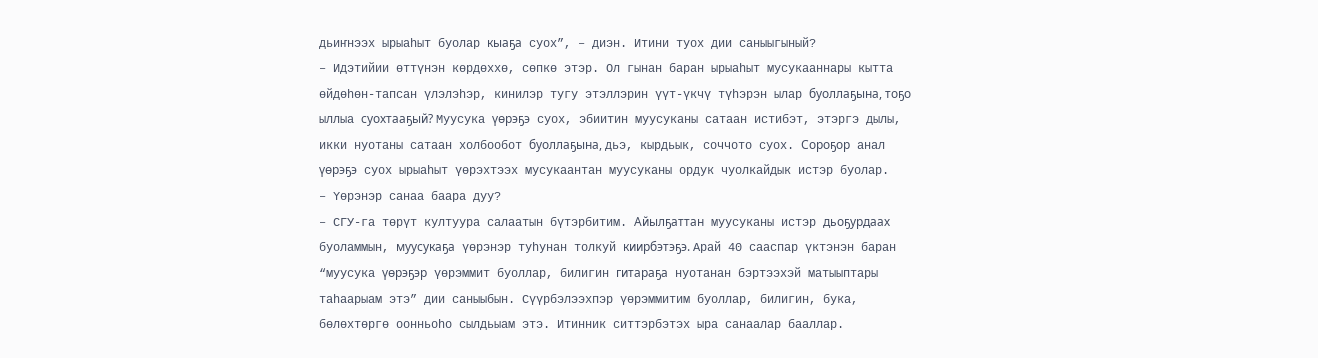дьиҥнээх ырыаһыт буолар кыаҕа суох”, – диэн. Итини туох дии саныыгыный?
– Идэтийии өттүнэн көрдөххө, сөпкө этэр. Ол гынан баран ырыаһыт мусукааннары кытта өйдөһөн-тапсан үлэлэһэр, кинилэр тугу этэллэрин үүт-үкчү түһэрэн ылар буоллаҕына, тоҕо ыллыа суохтааҕый? Муусука үөрэҕэ суох, эбиитин муусуканы сатаан истибэт, этэргэ дылы, икки нуотаны сатаан холбообот буоллаҕына, дьэ, кырдьык, соччото суох. Сороҕор анал үөрэҕэ суох ырыаһыт үөрэхтээх мусукаантан муусуканы ордук чуолкайдык истэр буолар.
– Үөрэнэр санаа баара дуу?
– СГУ-га төрүт култуура салаатын бүтэрбитим. Айылҕаттан муусуканы истэр дьоҕурдаах буоламмын, муусукаҕа үөрэнэр туһунан толкуй киирбэтэҕэ. Арай 40 сааспар үктэнэн баран “муусука үөрэҕэр үөрэммит буоллар, билигин гитараҕа нуотанан бэртээхэй матыыптары таһаарыам этэ” дии саныыбын. Сүүрбэлээхпэр үөрэммитим буоллар, билигин, бука, бөлөхтөргө оонньоһо сылдьыам этэ. Итинник ситтэрбэтэх ыра санаалар бааллар.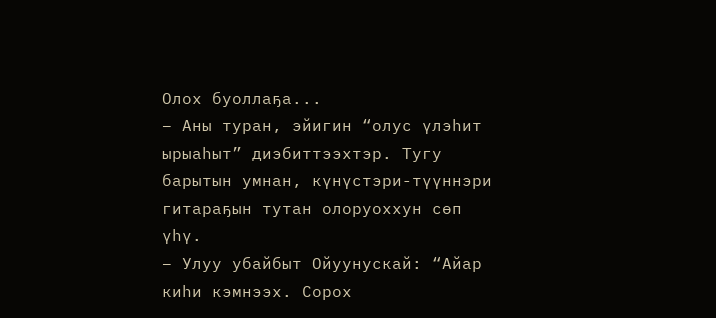Олох буоллаҕа...
– Аны туран, эйигин “олус үлэһит ырыаһыт” диэбиттээхтэр. Тугу барытын умнан, күнүстэри-түүннэри гитараҕын тутан олоруоххун сөп үһү.
– Улуу убайбыт Ойуунускай: “Айар киһи кэмнээх. Сорох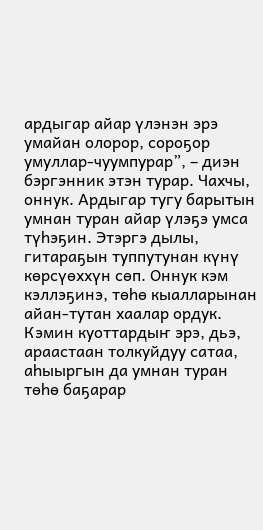ардыгар айар үлэнэн эрэ умайан олорор, сороҕор умуллар-чуумпурар”, – диэн бэргэнник этэн турар. Чахчы, оннук. Ардыгар тугу барытын умнан туран айар үлэҕэ умса түһэҕин. Этэргэ дылы, гитараҕын туппутунан күнү көрсүөххүн сөп. Оннук кэм кэллэҕинэ, төһө кыалларынан айан-тутан хаалар ордук. Кэмин куоттардыҥ эрэ, дьэ, араастаан толкуйдуу сатаа, аһыыргын да умнан туран төһө баҕарар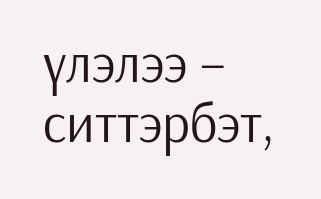үлэлээ – ситтэрбэт,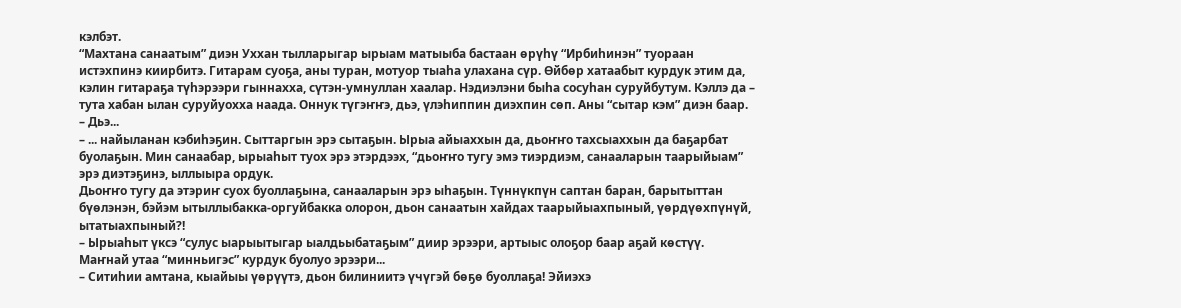кэлбэт.
“Махтана санаатым” диэн Уххан тылларыгар ырыам матыыба бастаан өрүһү “Ирбиһинэн” туораан истэхпинэ киирбитэ. Гитарам суоҕа, аны туран, мотуор тыаһа улахана сүр. Өйбөр хатаабыт курдук этим да, кэлин гитараҕа түһэрээри гыннахха, сүтэн-умнуллан хаалар. Нэдиэлэни быһа сосуһан суруйбутум. Кэллэ да – тута хабан ылан суруйуохха наада. Оннук түгэҥҥэ, дьэ, үлэһиппин диэхпин сөп. Аны “сытар кэм” диэн баар.
– Дьэ...
– ... найыланан кэбиһэҕин. Сыттаргын эрэ сытаҕын. Ырыа айыаххын да, дьоҥҥо тахсыаххын да баҕарбат буолаҕын. Мин санаабар, ырыаһыт туох эрэ этэрдээх, “дьоҥҥо тугу эмэ тиэрдиэм, санааларын таарыйыам” эрэ диэтэҕинэ, ыллыыра ордук.
Дьоҥҥо тугу да этэриҥ суох буоллаҕына, санааларын эрэ ыһаҕын. Түннүкпүн саптан баран, барытыттан бүөлэнэн, бэйэм ытыллыбакка-оргуйбакка олорон, дьон санаатын хайдах таарыйыахпыный, үөрдүөхпүнүй, ытатыахпыный?!
– Ырыаһыт үксэ “сулус ыарыытыгар ыалдьыбатаҕым” диир эрээри, артыыс олоҕор баар аҕай көстүү. Маҥнай утаа “минньигэc” курдук буолуо эрээри...
– Ситиһии амтана, кыайыы үөрүүтэ, дьон билиниитэ үчүгэй бөҕө буоллаҕа! Эйиэхэ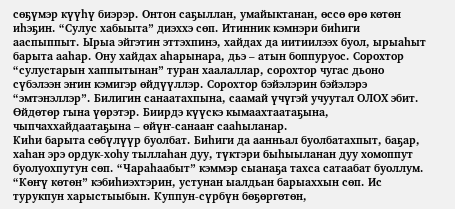сөҕүмэр күүһү биэрэр. Онтон саҕыллан, умайыктанан, өссө өрө көтөн иһэҕин. “Сулус хабыыта” диэххэ сөп. Итинник кэмнэри биһиги ааспыппыт. Ырыа эйгэтин эттэхпинэ, хайдах да иитиилээх буол, ырыаһыт барыта ааһар. Ону хайдах аһарынара, дьэ – атын боппуруос. Сорохтор “сулустарын хаппытынан” туран хаалаллар, сорохтор чугас дьоно сүбэлээн эҥин кэмигэр өйдүүллэр. Сорохтор бэйэлэрин бэйэлэрэ “эмтэнэллэр”. Билигин санаатахпына, саамай үчүгэй учуутал ОЛОХ эбит. Өйдөтөр гына үөрэтэр. Биирдэ күүскэ кымаахтаатаҕына, чыпчаххайдаатаҕына – өйүҥ-санааҥ сааһыланар.
Киһи барыта сөбүлүүр буолбат. Биһиги да аанньал буолбатахпыт, баҕар, хаһан эрэ ордук-хоһу тыллаһан дуу, түктэри быһыыланан дуу хомоппут буолуохпутун сөп. “Чараһаабыт” кэммэр сыанаҕа тахса сатаабат буоллум. “Көҥү көтөн” кэбиһиэхтэрин, устунан ыалдьан барыаххын сөп. Ис турукпун харыстыыбын. Куппун-сүрбүн бөҕөргөтөн,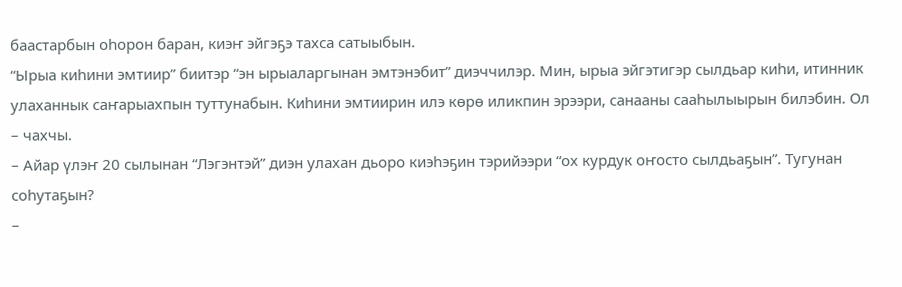баастарбын оһорон баран, киэҥ эйгэҕэ тахса сатыыбын.
“Ырыа киһини эмтиир” биитэр “эн ырыаларгынан эмтэнэбит” диэччилэр. Мин, ырыа эйгэтигэр сылдьар киһи, итинник улаханнык саҥарыахпын туттунабын. Киһини эмтиирин илэ көрө иликпин эрээри, санааны сааһылыырын билэбин. Ол – чахчы.
– Айар үлэҥ 20 сылынан “Лэгэнтэй” диэн улахан дьоро киэһэҕин тэрийээри “ох курдук оҥосто сылдьаҕын”. Тугунан соһутаҕын?
–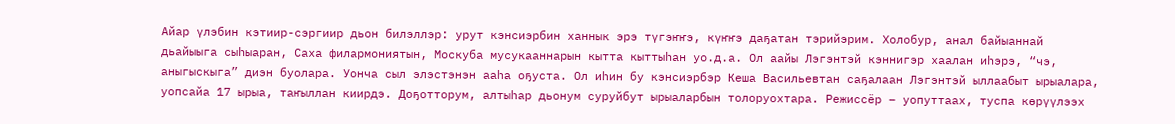Айар үлэбин кэтиир-сэргиир дьон билэллэр: урут кэнсиэрбин ханнык эрэ түгэҥҥэ, күҥҥэ даҕатан тэрийэрим. Холобур, анал байыаннай дьайыыга сыһыаран, Саха филармониятын, Москуба мусукааннарын кытта кыттыһан уо.д.а. Ол аайы Лэгэнтэй кэннигэр хаалан иһэрэ, “чэ, аныгыскыга” диэн буолара. Уонча сыл элэстэнэн ааһа оҕуста. Ол иһин бу кэнсиэрбэр Кеша Васильевтан саҕалаан Лэгэнтэй ыллаабыт ырыалара, уопсайа 17 ырыа, таҥыллан киирдэ. Доҕотторум, алтыһар дьонум суруйбут ырыаларбын толоруохтара. Режиссёр – уопуттаах, туспа көрүүлээх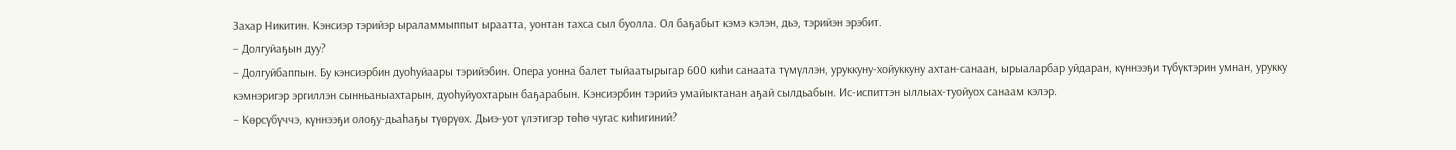Захар Никитин. Кэнсиэр тэрийэр ыраламмыппыт ыраатта, уонтан тахса сыл буолла. Ол баҕабыт кэмэ кэлэн, дьэ, тэрийэн эрэбит.
– Долгуйаҕын дуу?
– Долгуйбаппын. Бу кэнсиэрбин дуоһуйаары тэрийэбин. Опера уонна балет тыйаатырыгар 600 киһи санаата түмүллэн, уруккуну-хойуккуну ахтан-санаан, ырыаларбар уйдаран, күннээҕи түбүктэрин умнан, урукку кэмнэригэр эргиллэн сынньаныахтарын, дуоһуйуохтарын баҕарабын. Кэнсиэрбин тэрийэ умайыктанан аҕай сылдьабын. Ис-испиттэн ыллыах-туойуох санаам кэлэр.
– Көрсүбүччэ, күннээҕи олоҕу-дьаһаҕы түөрүөх. Дьиэ-уот үлэтигэр төһө чугас киһигиний?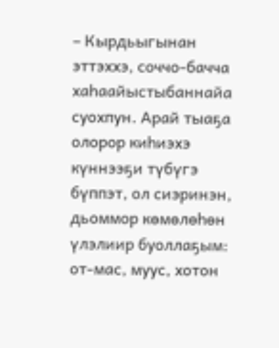– Кырдьыгынан эттэххэ, соччо-бачча хаһаайыстыбаннайа суохпун. Арай тыаҕа олорор киһиэхэ күннээҕи түбүгэ бүппэт, ол сиэринэн, дьоммор көмөлөһөн үлэлиир буоллаҕым: от-мас, муус, хотон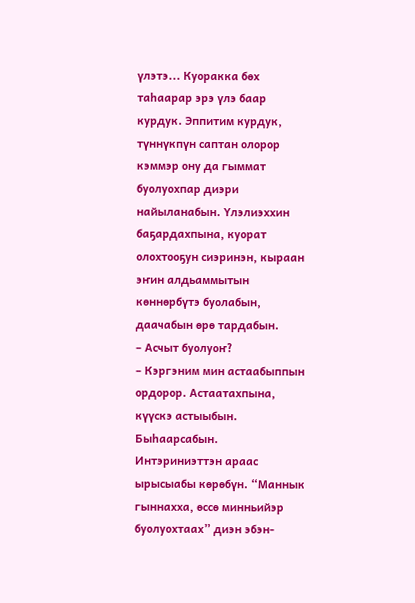үлэтэ... Куоракка бөх таһаарар эрэ үлэ баар курдук. Эппитим курдук, түннүкпүн саптан олорор кэммэр ону да гыммат буолуохпар диэри найыланабын. Үлэлиэххин баҕардахпына, куорат олохтооҕун сиэринэн, кыраан эҥин алдьаммытын көннөрбүтэ буолабын, даачабын өрө тардабын.
– Асчыт буолуоҥ?
– Кэргэним мин астаабыппын ордорор. Астаатахпына, күүскэ астыыбын. Быһаарсабын. Интэриниэттэн араас ырысыабы көрөбүн. “Маннык гыннахха, өссө минньийэр буолуохтаах” диэн эбэн-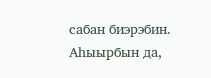сабан биэрэбин. Аһыырбын да,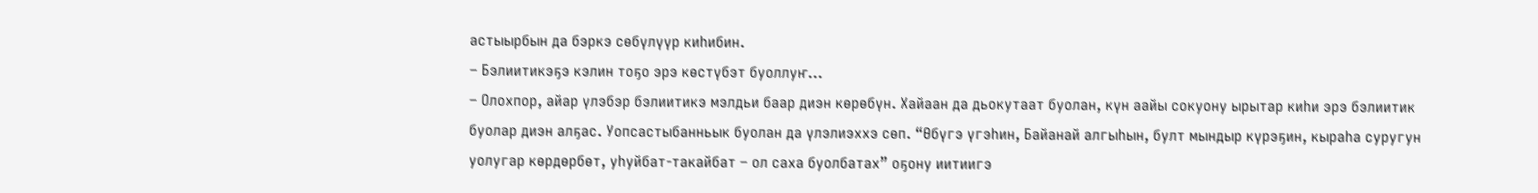астыырбын да бэркэ сөбүлүүр киһибин.
– Бэлиитикэҕэ кэлин тоҕо эрэ көстүбэт буоллуҥ...
– Олохпор, айар үлэбэр бэлиитикэ мэлдьи баар диэн көрөбүн. Хайаан да дьокутаат буолан, күн аайы сокуону ырытар киһи эрэ бэлиитик буолар диэн алҕас. Уопсастыбанньык буолан да үлэлиэххэ сөп. “Өбүгэ үгэһин, Байанай алгыһын, булт мындыр күрэҕин, кыраһа суругун уолугар көрдөрбөт, уһуйбат-такайбат – ол саха буолбатах” оҕону иитиигэ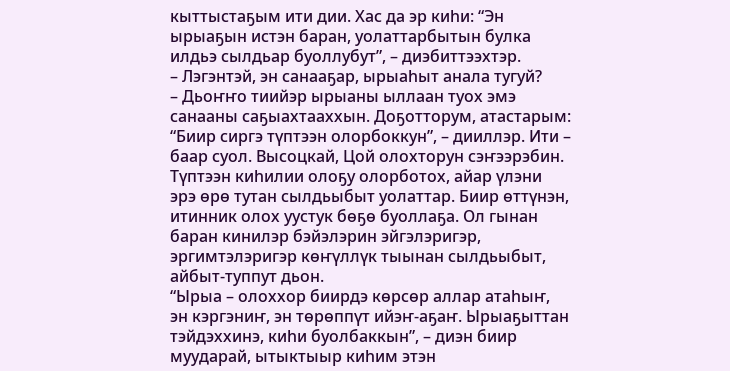кыттыстаҕым ити дии. Хас да эр киһи: “Эн ырыаҕын истэн баран, уолаттарбытын булка илдьэ сылдьар буоллубут”, – диэбиттээхтэр.
– Лэгэнтэй, эн санааҕар, ырыаһыт анала тугуй?
– Дьоҥҥо тиийэр ырыаны ыллаан туох эмэ санааны саҕыахтааххын. Доҕотторум, атастарым: “Биир сиргэ түптээн олорбоккун”, – дииллэр. Ити – баар суол. Высоцкай, Цой олохторун сэҥээрэбин. Түптээн киһилии олоҕу олорботох, айар үлэни эрэ өрө тутан сылдьыбыт уолаттар. Биир өттүнэн, итинник олох уустук бөҕө буоллаҕа. Ол гынан баран кинилэр бэйэлэрин эйгэлэригэр, эргимтэлэригэр көҥүллүк тыынан сылдьыбыт, айбыт-туппут дьон.
“Ырыа – олоххор биирдэ көрсөр аллар атаһыҥ, эн кэргэниҥ, эн төрөппүт ийэҥ-аҕаҥ. Ырыаҕыттан тэйдэххинэ, киһи буолбаккын”, – диэн биир муударай, ытыктыыр киһим этэн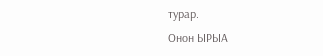турар.
Онон ЫРЫА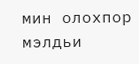мин олохпор мэлдьи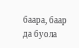баара, баар да буола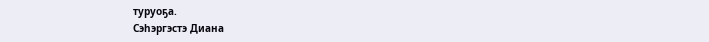туруоҕа.
Сэһэргэстэ Диана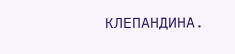КЛЕПАНДИНА.